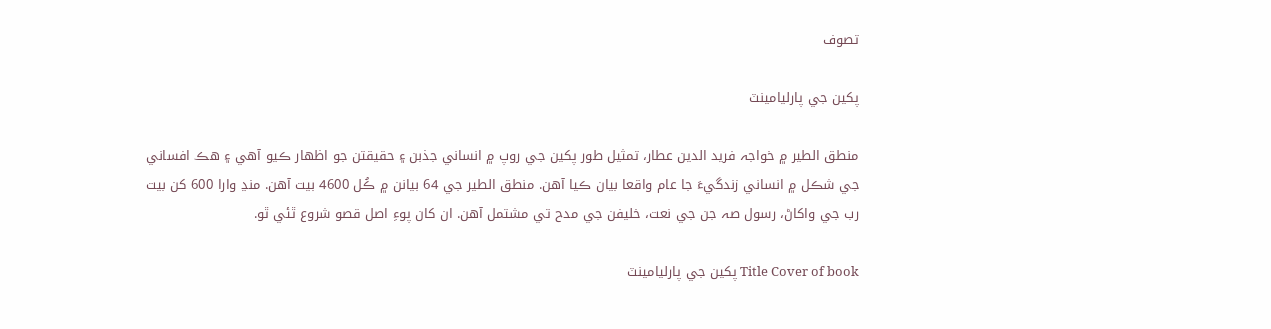تصوف

پکين جي پارليامينٽ

منطق الطير ۾ خواجہ فريد الدين عطار، تمثيل طور پکين جي روپ ۾ انساني جذبن ۽ حقيقتن جو اظھار ڪيو آھي ۽ ھڪ افساني جي شڪل ۾ انساني زندگيءَ جا عام واقعا بيان ڪيا آھن. منطق الطير جي 64 بيانن ۾ ڪُل 4600 بيت آھن. منڍ وارا 600 کن بيت رب جي واکاڻ، رسول صہ جن جي نعت، خليفن جي مدح تي مشتمل آھن. ان کان پوءِ اصل قصو شروع ٿئي ٿو.

Title Cover of book پکين جي پارليامينٽ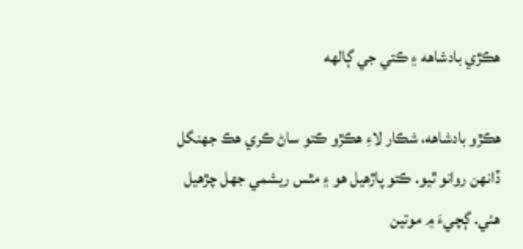هڪڙي بادشاهه ۽ ڪتي جي ڳالهه

هڪڙو بادشاهه، شڪار لاءِ هڪڙو ڪتو ساڻ ڪري هڪ جهنگل ڏانهن روانو ٿيو. ڪتو پاڙهيل هو ۽ مٿس ريشمي جهل چڙهيل هئي. ڳچيءَ ۾ موتين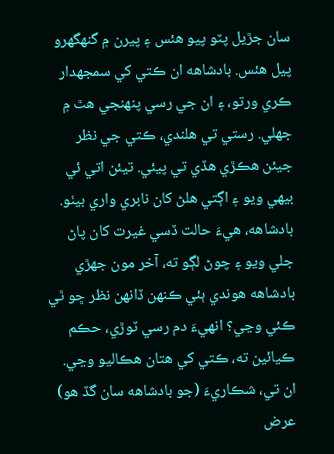سان جڙيل پٽو پيو هئس ۽ پيرن ۾ گنهگهرو پيل هئس. بادشاهه ان ڪتي کي سمجهدار ڪري ورتو، ۽ ان جي رسي پنهنجي هٿ ۾ جهلي. رستي تي هلندي، ڪتي جي نظر جيئن هڪڙي هڏي تي پيئي. تيئن اتي ئي بيهي ويو ۽ اڳتي هلڻ کان نابري واري بيٺو. بادشاهه، هيءَ حالت ڏسي غيرت کان پاڻ جلي ويو ۽ چوڻ لڳو ته، آخر مون جهڙي بادشاهه هوندي ٻئي ڪنهن ڏانهن نظر ڇو ٿي ڪئي وڃي؟ انهيءَ دم رسي ٽوڙي، حڪم ڪيائين ته، ڪتي کي هتان هڪاليو وڃي. ان تي، شڪاريءَ (جو بادشاهه سان گڏ هو) عرض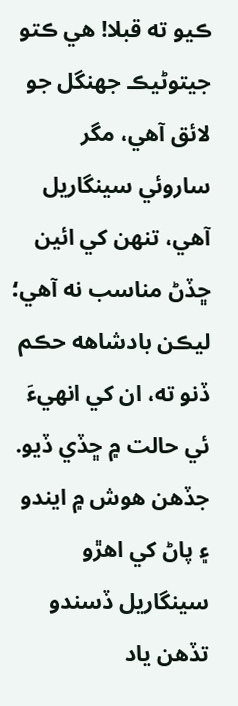ڪيو ته قبلا! هي ڪتو جيتوڻيڪ جهنگل جو لائق آهي، مگر ساروئي سينگاريل آهي، تنهن کي ائين ڇڏڻ مناسب نه آهي؛ ليڪن بادشاهه حڪم ڏنو ته، ان کي انهيءَ ئي حالت ۾ ڇڏي ڏيو. جڏهن هوش ۾ ايندو ۽ پاڻ کي اهڙو سينگاريل ڏسندو تڏهن ياد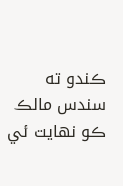ڪندو ته سندس مالڪ ڪو نهايت ئي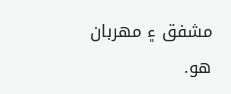مشفق ۽ مهربان هو.